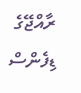ރާއްޖޭގެ ޑިފެންސް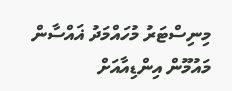މިނިސްޓަރު މުހައްމަދު ޣައްސާން މައުމޫން އިންޑިއާއަށް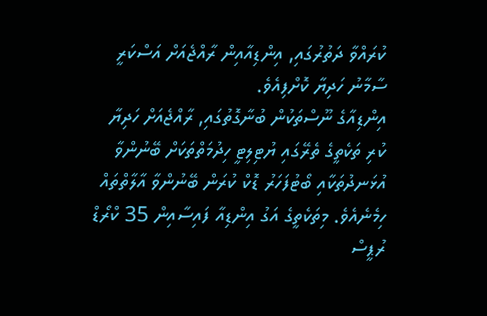ކުރައްވާ ދަތުރުގައި, އިންޑިއާއިން ރާއްޖެއަށް އަސްކަރީ ސާމާނު ހަދިޔާ ކޮށްފިއެވެ.
އިންޑިއާގެ ނޫސްތަކުން ބުނާގޮތުގައި, ރާއްޖެއަށް ހަދިޔާ ކުރި ތަކެތީގެ ތެރޭގައި ޔުޓިލިޓީ ހިދުމަތްތަކަށް ބޭނުންވާ އުޅަނދުތަކާއި ބޯޓުފަހަރު ޑޮކް ކުރަން ބޭނުންވާ އާލާތްތައް ހިމެނެއެވެ. މިތަކެތީގެ އަގު އިންޑިއާ ފައިސާއިން 35 ކްރޯޑް ރުޕީސް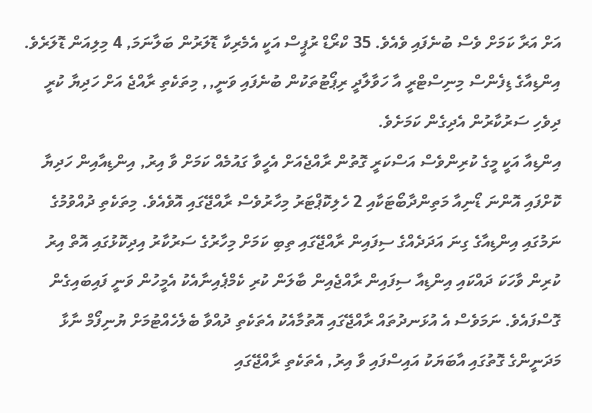އަށް އަރާ ކަމަށް ވެސް ބުނެފައި ވެއެވެ. 35 ކްރޯޑް ރުޕީސް އަކީ އެމެރިކާ ޑޮލަރުން ބަލާނަމަ, 4 މިލިއަން ޑޮލަރެވެ.
އިންޑިއާގެ ޑިފެންސް މިނިސްޓްރީ އާ ހަވާލާދީ ރިޕޯޓުތަކުން ބުނެފައި ވަނީ,, މިތަކެތި ރާއްޖެ އަށް ހަދިޔާ ކުރީ ދިވެހި ސަރުކާރުން އެދިގެން ކަމަށެވެ.
އިންޑިއާ އަކީ މީގެ ކުރިންވެސް އަސްކަރީ ގޮތުން ރާއްޖެއަށް އެހީވާ ގައުމެއް ކަމަށް ވާ އިރު, އިންޑިއާއިން ހަދިޔާ ކޮށްފައި އޮންނަ ޑޯނިއާ މަތިންދާބޯޓަކާއި 2 ހެލިކޮޕްޓަރު މިހާރުވެސް ރާއްޖޭގައި އޮވެއެވެ. މިތަކެތި ދުއްވުމުގެ ނަމުގައި އިންޑިއާގެ ގިނަ އަދަދެއްގެ ސިފައިން ރާއްޖޭގައި ތިބި ކަމަށް މިހާރުގެ ސަރުކާރު އިދިކޮޅުގައި އޮތް އިރު ކުރިން ވާހަކަ ދައްކައި އިންޑިއާ ސިފައިން ރާއްޖެއިން ބާލަން ކުރި ކެމްޕެއިނާއެކު އެމީހުން ވަނީ ފައިބައިގެން ގޮސްފައެވެ. ނަމަވެސް އެ އުޅަނދުތައް ރާއްޖޭގައި އޮތުމާއެކު އެތަކެތި ދުއްވާ ބެލެހެއްޓުމަށް ޔުނިފޯމް ނާޅާ މަދަނީންގެ ގޮތުގައި އާބަޔަކު އައިސްފައި ވާ އިރު, އެތަކެތި ރާއްޖޭގައި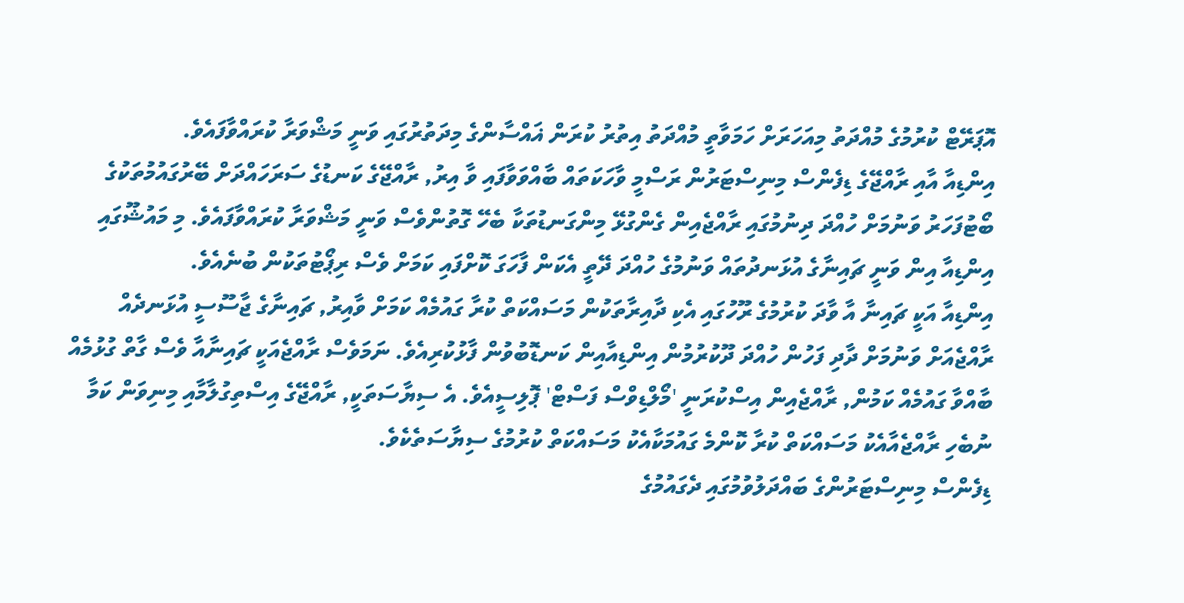އޮޕަރޭޓް ކުރުމުގެ މުއްދަތު މިއަހަރަށް ހަމަވާތީ މުއްދަތު އިތުރު ކުރަން ޣައްސާންގެ މިދަތުރުގައި ވަނީ މަޝްވަރާ ކުރައްވާފައެވެ.
އިންޑިއާ އާއި ރާއްޖޭގެ ޑިފެންސް މިނިސްޓަރުން ރަސްމީ ވާހަކަތައް ބާއްވަވާފައި ވާ އިރު, ރާއްޖޭގެ ކަނޑުގެ ސަރަހައްދަށް ބޭރުގައުމުތަކުގެ ބޯޓުފަހަރު ވަނުމަށް ހުއްދަ ދިނުމުގައި ރާއްޖެއިން ގެންގުޅޭ މިންގަނޑުތަކާ ބެހޭ ގޮތުންވެސް ވަނީ މަޝްވަރާ ކުރައްވާފައެވެ. މި މައުޝޫގައި އިންޑިއާ އިން ވަނީ ޗައިނާގެ އުޅަނދުތައް ވަނުމުގެ ހުއްދަ ދޭތީ އެކަން ފާހަގަ ކޮށްފައި ކަމަށް ވެސް ރިޕޯޓުތަކުން ބުނެއެވެ.
އިންޑިއާ އަކީ ޗައިނާ އާ ވާދަ ކުރުމުގެ ރޫހުގައި އެކި ދާއިރާތަކުން މަސައްކަތް ކުރާ ގައުމެއް ކަމަށް ވާއިރު, ޗައިނާގެ ޖާސޫސީ އުޅަނދެއް ރާއްޖެއަށް ވަނުމަށް ދާދި ފަހުން ހުއްދަ ދޫކުރުމުން އިންޑިއާއިން ކަނޑޮބުވުން ފާޅުކުރިއެވެ. ނަމަވެސް ރާއްޖެއަކީ ޗައިނާއާ ވެސް ގާތް ގުޅުމެއް ބާއްވާ ގައުމެއް ކަމުން, ރާއްޖެއިން އިސްކުރަނީ 'މޯލްޑިވްސް ފަސްޓް' ޕޮލިސީއެވެ. އެ ސިޔާސަތަކީ, ރާއްޖޭގެ އިސްތިގުލާމާއި މިނިވަން ކަމާ ނުބެހި ރާއްޖެއާއެކު މަސައްކަތް ކުރާ ކޮންމެ ގައުމަކާއެކު މަސައްކަތް ކުރުމުގެ ސިޔާސަތެކެވެ.
ޑިފެންސް މިނިސްޓަރުންގެ ބައްދަލުވުމުގައި ދެގައުމުގެ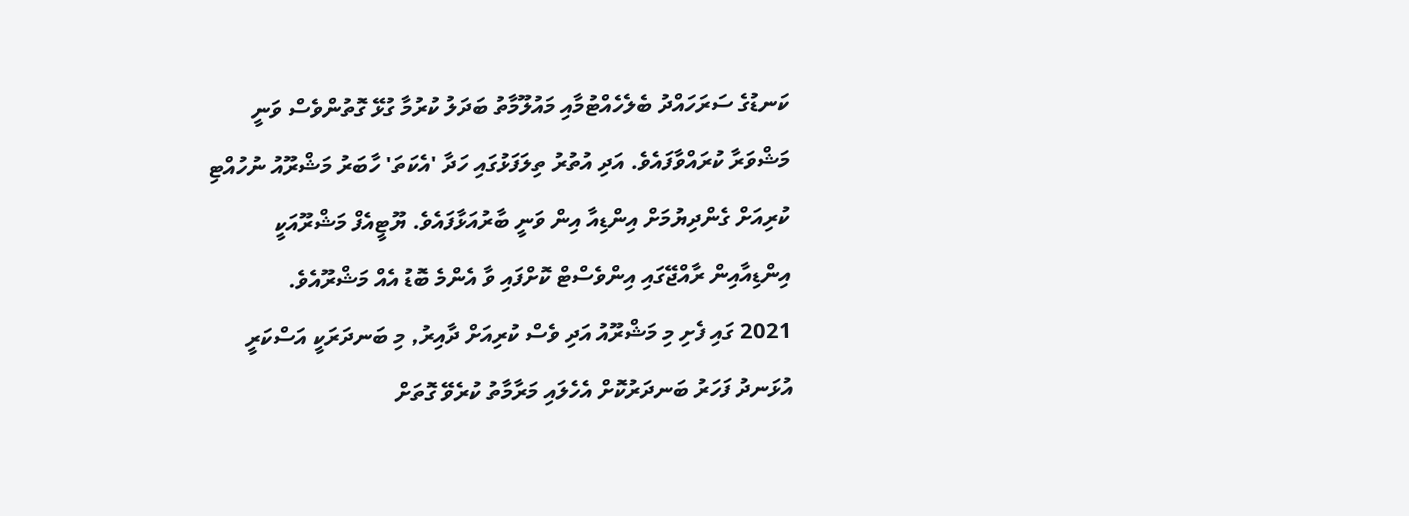ކަނޑުގެ ސަރަހައްދު ބެލެހެއްޓުމާއި މައުލޫމާތު ބަދަލު ކުރުމާ ގުޅޭ ގޮތުންވެސް ވަނީ މަޝްވަރާ ކުރައްވާފައެވެ. އަދި އުތުރު ތިލަފަޅުގައި ހަދާ 'އެކަތަ' ހާބަރު މަޝްރޫއު ނުހުއްޓި ކުރިއަށް ގެންދިޔުމަށް އިންޑިއާ އިން ވަނީ ބާރުއަޅާފައެވެ. ޔޫޓީއެފް މަޝްރޫއަކީ އިންޑިއާއިން ރާއްޖޭގައި އިންވެސްޓް ކޮށްފައި ވާ އެންމެ ބޮޑު އެއް މަޝްރޫއެވެ.
2021 ގައި ފެށި މި މަޝްރޫއު އަދި ވެސް ކުރިއަށް ދާއިރު, މި ބަނދަރަކީ އަސްކަރީ އުޅަނދު ފަހަރު ބަނދަރުކޮށް އެހެލައި މަރާމާތު ކުރެވޭ ގޮތަށް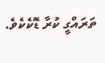ތަރައްގީ ކުރާ ޑޮކެކެވެ.